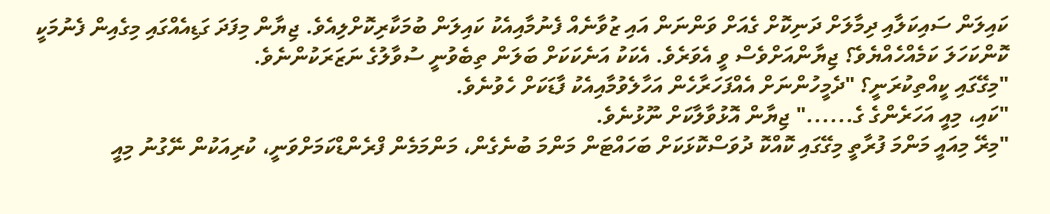ކައިލަން ސައިކަލާއި ދިމާލަށް ދަނިކޮށް ގެއަށް ވަންނަން އައި ޒުވާނެއް ފެނުމާއިއެކު ކައިލަން ބުމަކާރިކޮށްލިއެވެ. ޖިޔާން މިފަދަ ގަޑިއެއްގައި މިގެއިން ފެނުމަކީ ކޮންކަހަލަ ކަމެއްހެއްޔެވެ؟ ޖިޔާންއަށްވެސް ވީ އެވަރެވެ. އެކަކު އަނެކަކަށް ބަލަން ތިބެވުނީ ސުވާލުގެ ނަޒަރަކުންނެވެ.
"މިގޭގައި ކީއްތިކުރަނީ؟ "ދެމީހުންނަށް އެއްފަހަރާހެން އަހާލެވުމާއިއެކު ފާޑަކަށް ހެވުނެވެ.
"ކައި، މިއީ އަހަރެންގެ ގެ......" ޖިޔާން އޮޅުވާލާކަށް ނޫޅުނެވެ.
"މިރޭ މިއައީ މަންމަ ފުރާތީ މިގޭގައި ކޮއްކޮ ދުވަސްކޮޅަކަށް ބަހައްޓަން މަންމަ ބުނެގެން، މަންމަމެން ފްރެންޑްކަމަށްވަނީ، ކުރިއަކުން ނޭގުނު މިއީ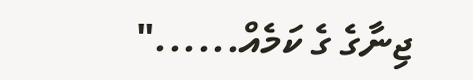ޖިނާގެ ގެ ކަމެއް......"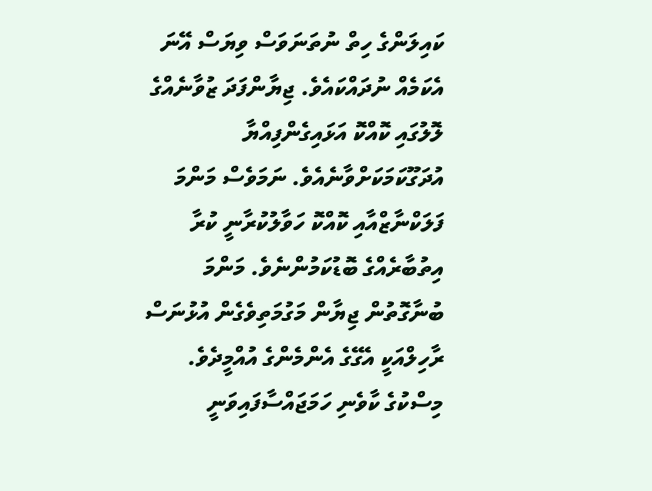ކައިލަންގެ ހިތް ނުތަނަވަސް ވިޔަސް އޭނަ އެކަމެއް ނުދައްކައެވެ. ޖިޔާންފަދަ ޒުވާނެއްގެ ލޮލުގައި ކޮއްކޮ އަޅައިގެންފިއްޔާ އުދަގޫކަމަކަށްވާނެއެވެ. ނަމަވެސް މަންމަ ފަލަކްނާޒްއާއި ކޮއްކޮ ހަވާލުކުރާނީ ކުރާ އިތުބާރެއްގެ ބޮޑުކަމުންނެވެ. މަންމަ ބުނާގޮތުން ޖިޔާން މަގުމަތިވެގެން އުޅުނަސް ރާހިލްއަކީ އެގޭގެ އެންމެންގެ އުއްމީދެވެ. މިސްކުގެ ކާވެނި ހަމަޖައްސާފައިވަނީ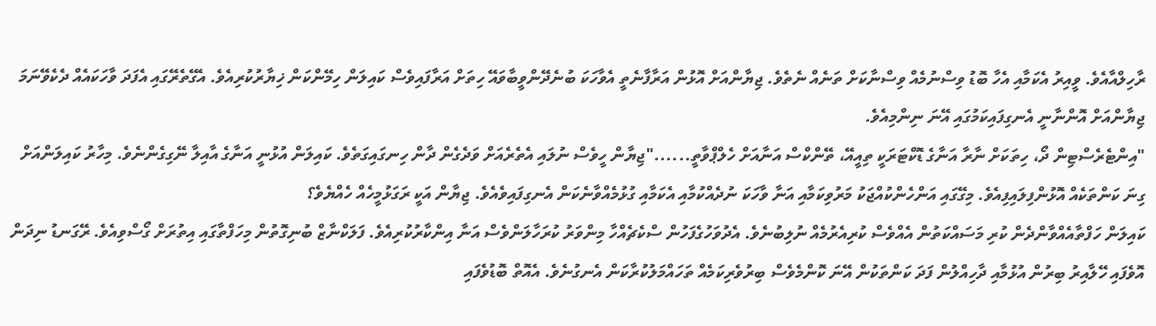ރާހިލްއާއެވެ. ވީއިރު އެކަމާއި އެހާ ބޮޑު ވިސްނުމެއް ވިސްނާކަށް ތަނެއް ނެތެވެ. ޖިޔާންއަށް އޮޅުން އަރާފާނެތީ އެވާހަކަ ބުނެދޭންވީބާވައޭ ހިތަށް އަރާފައިވެސް ކައިލަން ހިމޭންކަން ޚިޔާރުކުރިއެވެ. އެގޭތެރޭގައި އެފަދަ ވާހަކައެއް ދެކެވޭނަމަ ޖިޔާންއަށް އޮންނާނީ އެނގިފައިކަމުގައި އޭނަ ނިންމިއެވެ.
"އިންޓެރެސްޓިން ދޯ، ހިތަކަށް ނާރާ އަނާގެ ޑޮކްޓަރަކީ ތިއީއޭ، ތޭންކްސް އަނާއަށް ހެލްޕްވާތީ......"ޖިޔާން ހީވެސް ނުލައި އެތެރެއަށް ވަދެގެން ދާން ހިނގައިގަތެވެ. ކައިލަން އުޅުނީ އަނާގެ އާއިލާ ނޭގިގެންނެވެ. މިހާރު ކައިލަންއަށް ގިނަ ކަންތަކެއް އޮޅުންފިލައިފިއެވެ. މިގޭގައި އަންހެންކުއްޖަކު މަރުވިކަމާއި އަނާ ވާހަކަ ނުދެއްކުމާއި އެކަމާއި ގުޅުމެއްވާނެކަން އެނގިފައިވެއެވެ. ޖިޔާން އަކީ ރަގަޅުމީހެއް ހެއްޔެވެ؟
ކައިލަން ހަފްތާއެއްވާންދެން ކުރި މަސައްކަތުން އެއްވެސް ކުރިއެރުމެއް ނުލިބުނެވެ. އެދުވަހުގެފަހުން ސްކެޗެއްހާ މިންވަރު ކުރަހާލަންވެސް އަނާ އިންކާރުކުރިއެވެ. ފަލަކްނާޒް ބުނިގޮތުން މިހަފްތާގައި އިތުރަށް ގޯސްވިއެވެ. ރޭގަނޑު ނިދަން އޮވެފައި ހޭލާއިރު ބިރުން އުޅުމާއި ދާހިއްލުން ފަދަ ކަންތަކުން އޭނަ ކޮންމެވެސް ބިރުވެރިކަމެއް ތަހައްމަލުކުރާކަން އެނގުނެވެ. އެއޮތް ބޮޑުވެފައި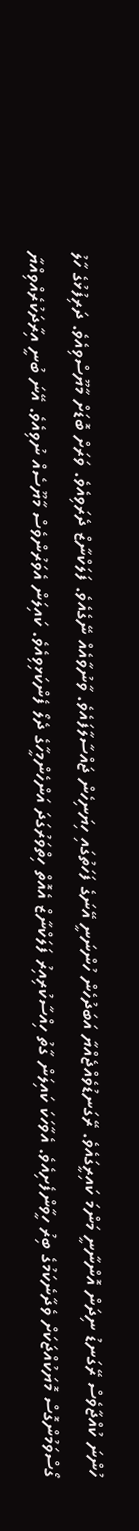ހުންނަ ކުއްޖާވެސް ރޭގަނޑު ނިދަން އޮންނާނީ މަންމަ ކައިރީގައެވެ. ރޭގަނޑުވެއްޖެއްޔާ އަބަދުހެން ހުންނަނީ އޭނަގެ ފަހަތުގައި ހިޔަނިހެން ޖައްސާލާފައެވެ. ވާނުވާއެއް ނޭގެއެވެ. ފަލަކްނާޒް ދެރަވިއެވެ. ވަރަށް ބޮޑަށް މާޔޫސްވިއެވެ. ދަރިފުޅުގެ ހާލު ގޯސްވަމުންގޮސް މޮޔަކުއްޖަކަށް ވެދާނެކަމުގެ ބިރު ހީވާންފެށިއެވެ. އެވާހަކަ ކައިލަން ގާތު ހިއްސާކުރިއިރު ފަލަކްނާޒް އެއޮތް ހިތްވަރުގަދަ އަންހެންމީހާގެ ދެލޯ ފެންކަޅިވިއެވެ. ކައިލަން އެވަރުންވެސް މާޔޫސެއް ނުވިއެވެ. އޭނަ ބުނީ އިރާދަކުރެއްވިއްޔާ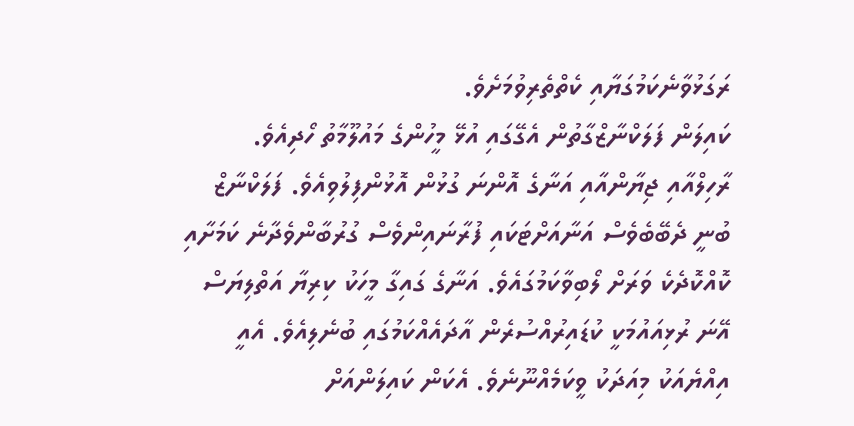ރަގަޅުވާނެކަމުގަޔާއި ކެތްތެރިވުމަށެވެ.
ކައިލަން ފަލަކްނާޒްގާތުން އެގޭގައި އުޅޭ މީހުންގެ މައުލޫމާތު ހޯދިއެވެ. ރާހިލްއާއި ޖިޔާންއާއި އަނާގެ އޮންނަ ގުޅުން އޮޅުންފިލުވިއެވެ. ފަލަކްނާޒް ބުނީ ދެބޭބެވެސް އަނާއަށްޓަކައި ފުރާނައިންވެސް ގުރުބާންވެދާނެ ކަމަށާއި ކޮއްކޮދެކެ ވަރަށް ލޯބިވާކަމުގައެވެ. އަނާގެ ގައިގާ މީހަކު ކިރިޔާ އަތްލިޔަސް އޭނަ ރުޅިއައުމަކީ ކުޑައިރުއްސުރެން އާދައެއްކަމުގައި ބުނެލިއެވެ. އެއީ އިއްޔެއަކު މިއަދަކު ވީކަމެއްނޫނެވެ. އެކަން ކައިލަންއަށް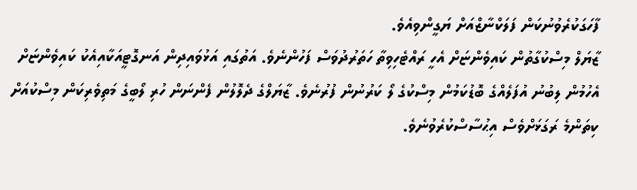ފާހަގަކުރެވުނުކަން ފަލަކްނާޒްއަށް ޔަގީންވިއެވެ.
ޒާޔަލް މިސްކުގާތުން ކައިވެންޏަށް އެހީ ރައްޓެހިވިތާ ހަތަރުދުވަސް ފަހުންނެވެ. އަތުގައި އަޅުވައިދިން އަނގޮޓީއަކާއިއެކު ކައިވެންޏަށް އެހުމުން ލިބުނު އުފަލެއްގެ ބޮޑުކަމުން މިސްކުގެ ލޯ ކަރުނުން ފުރުނެވެ. ޒާޔަލްގެ ދެލޮލުން ފެންނަން ހުރި ލޯބީގެ މަތިވެރިކަން މިސްކުއަށް ކިތަންމެ ރަގަޅަށްވެސް އިޙުސާސްކުރެވުނެވެ.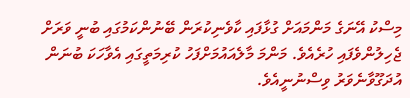މިސްކު އޭނަގެ މަންމައަށް ގުޅާފައި ކާވެނިކުރަން ބޭނުންކަމުގައި ބުނީ ވަރަށް ޖެހިލުންވެފައި ހުރެއެވެ. މަންމަ މާލެއައުމަށްފަހު ކުރިމަތީގައި އެވާހަކަ ބުނަން އުދަގޫވާނެވަރު ވިސްނުނީއެވެ.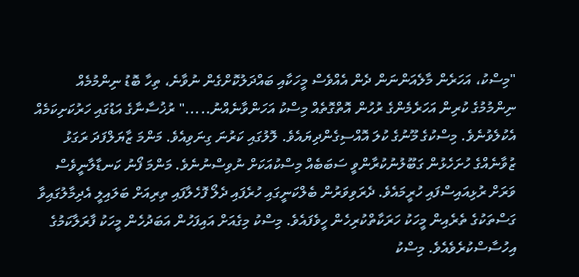"މިސްކު، އަހަރެން މާލެއަންނަން ދެން އެއްވެސް މީހަކާއި ބައްދަލުކޮށްގެން ނުވާނެ، ތިހާ ބޮޑު ނިންމުމެއް ނިންމުމުގެ ކުރިން އަހަރެމެންގެ ރުހުން އޮތްގޮތެއް މިސްކު އަހަންވާނެއްނު....." ރުޚުސާނާގެ އަޑުގައި ހަރުކަށިކަމެއް އެކުލެވުނެވެ. މިސްކުގެ މޫނުގެ ކުލަ އޮއްސިގެންދިޔައެވެ. ލޮލުގައި ކަރުނަ ގިނަވިއެވެ. މަންމަ ޒާޔަލްފަދަ ރަގަޅު ޒުވާނެއްގެ ހުށަހެޅުން ގަބޫލުނުކުރާންވީ ސަބަބެއް މިސްކުއަކަށް ނުވިސްނުނެވެ. މަންމަ ފޯނު ކަނޑާލާނީވެސް ވަރަށް ރުޅިއައިސްފައި ހުރީމައެވެ. ދެރަވިވަރުން ބެލްކަނީގައި ހުރެފައި ދެލޯ ފޮހެލާފައި ތިރިއަށް ބަލައިލީ އެދިމާލުގައިވާ ގަސްތަކުގެ ތެރެއިން މީހަކު ހަރަކާތްކުރިހެން ހީވެފައެވެ. މިސްކު މިގެއަށް އައިފަހުން އަބަދުހެން މީހަކު ފާރަލާކަމުގެ އިހުސާސްކުރެވެއެވެ. މިސްކު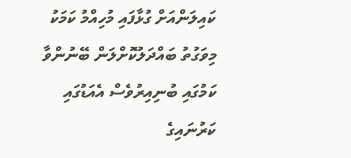ކައިލަންއަށް ގުޅާފައި މުހިއްމު ކަމަކު މިވަގުތު ބައްދަލުކޮށްލަން ބޭނުންވާ ކަމުގައި ބުނިއިރުވެސް އެއަޑުގައި ކަރުނައިގެ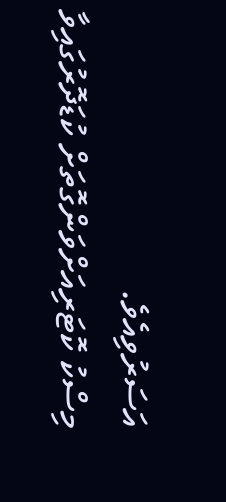އަސަރުވިއެވެ.
މިސްކު ކޮޓަރިއަށްވަންގޮތަށް ކުޑަދޮރުގައިވާ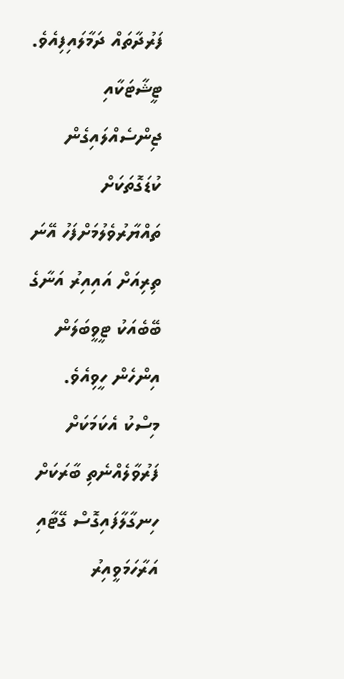ފަރުދާތައް ދަމާލައިފިއެވެ. ޓީޝާޓަކާއި ޖިންސެއްލައިގެން ކުޑަގޮތަކަށް ތައްޔާރުވެލުމަށްފަހު އޭނަ ތިރިއަށް އައިއިރު އަނާގެ ބޭބެއަކު ޓީވީބަލަން އިންހެން ހީވިއެވެ. މިސްކު އެކަމަކަށް ފަރުވާލެއްނެތި ބާރަކަށް ހިނގާލާފައިގޮސް ގޭޓާއި އަރާހަމަވީއިރު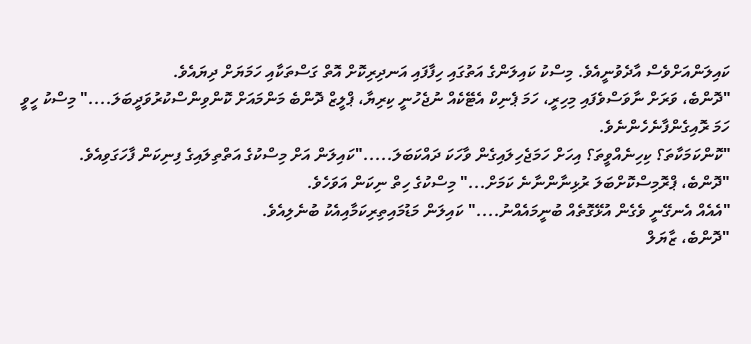ކައިލަންއަށްވެސް އާދެވުނީއެވެ. މިސްކު ކައިލަންގެ އަތުގައި ހިފާފައި އަނދިރިކޮށް އޮތް ގަސްތަކާއި ހަމަޔަށް ދިޔައެވެ.
"ދޮންބެ، ވަރަށް ނާވަސްވެފައި މިހިރީ، ހަމަ ޕެނިކް އެޓޭކެއް ނުޖެހުނީ ކިރިޔާ، ޕްލީޒް ދޮންބެ މަންމައަށް ކޮންވިންސްކުރުވަދީބަލަ...." މިސްކު ހީވީ ހަމަ ރޮއިގެންފާނެހެންނެވެ.
"ކޮންކަމަކާތަ؟ ކިހިނެއްވީތަ؟ އިހަށް ހަމަޖެހިލައިގެން ވާހަކަ ދައްކަބަލަ....."ކައިލަން އަށް މިސްކުގެ އަތްތިލައިގެ ފިނިކަން ފާހަގަވިއެވެ.
"ދޮންބެ، ޕްރޮމިސްކޮށްބަލަ ރުޅިނާންނާނެ ކަމަށް..." މިސްކުގެ ހިތް ނިކަން އަވަހެވެ.
"އެއެއް އެނގޭނީ ވެގެން އުޅޭގޮތެއް ބުނީމައެއްނު...." ކައިލަން މަޑުމައިތިރިކަމާއިއެކު ބުނެލިއެވެ.
"ދޮންބެ، ޒާޔަލް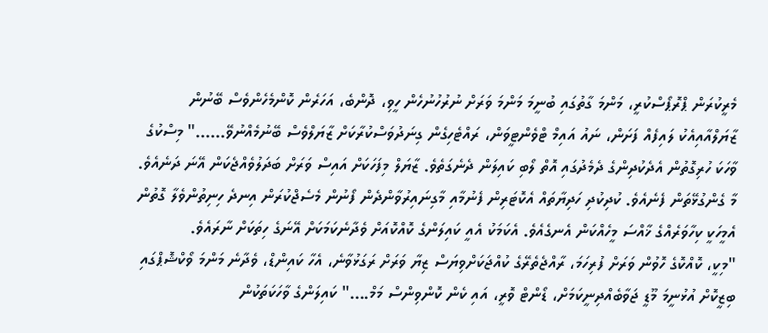މެރީކުރަން ޕްރޮޕޯސްކުރީ، މަންމަ ގާތުގައި ބުނީމަ މަންމަ ވަރަށް ނުރުހުނުހެން ހީވި، ދޮންބެ، އަހަރެން ކޮންމެހެންވެސް ބޭނުން ޒާޔަލްއާއިއެކު ލައިފެއް ފަށަން، ނައު އައިމް ޓްވެންޓީވަން، ރައްޓެހިގެން ގިނަދުވަސްކުރާކަށް ޒާޔަލްވެސް ބޭނުމެއްނުވޭ......" މިސްކުގެ ވާހަކަ ހުރިގޮތުން އެދެކުދިންގެ ދެމެދުގައި އޮތް ލޯބި ކައިލަން ދެނެގަތެވެ. ޒާޔަލް މިފަހަކަށް އައިސް ވަރަށް ބަދަލުވެއްޖެކަން އޭނަ ދަނެއެވެ. މާ ގެންގުޅޭތަން ފެނެއެވެ. ކުދިކުދި ހަދިޔާތައް އެކޮޓަރިން ފެނުމާއި މާގިނައިރުވާންދެން ފޯނުން މެސެޖްކުރަން އިނދެ ހިނިތުންވެލާ ގޮތުން އެމީހަކީ ކިހާވަރެއްގެ ޚާއްސަ މީހެއްކަން އެނގެއެވެ. އެކަމަކު އެއީ ކައިލަންގެ ކޮއްކޮއަށް ވެދާނެކަމަކަށް އޭނަގެ ހިތަކަށް ނާރައެވެ.
"މިކީ، ކޮއްކޮގެ ހޮވުން ވަރަށް ފުރިހަމަ، ރާއްޖެތެރޭގެ ކުއްޖަކަށްވިޔަސް ޒިޔާ ވަރަށް ރަގަޅުވާނެ، އެހާ ކައިންޑް، ވެދާނެ މަންމަ ވޯކްޝޮޕްގައި ބިޒީކޮށް އުޅުނީމަ މޫޑީ ޖަވާބެއްދިނީކަމަށް، ޑޯންޓް ވޮރީ، އައި ކެން ކޮންވިންސް މަމް...." ކައިލަންގެ ވާހަކަތަކުން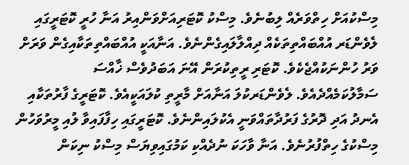މިސްކުއަށް ހިތްވަރެއް ލިބުނެވެ. މިސްކު ކޮޓަރިއަށްވަންއިރު އަނާ ހުރީ ކޮޓަރީގައި ލެވެންޑަރ އުއްބައްތިތަކެއް ދިއްލާލައިގެންނެވެ. އަނާއަކީ އުއްބައްތިތަކާއިގެން ވަރަށް ވަރު ހުންނަކުއްޖެކެވެ. ކޮޓަރި ރީތިކުރަން އޭނަ އަބަދުވެސް ޚާއްސަ ސަމާލުކަމެއްދެއެވެ. ލެވެންޑަރކުލަ އަނާއަށް މާރީތި ކުލައަކީއެވެ. ކޮޓަރީގެ ފާރުތަކާއި އެނދު އަދި ދޮރުގެ ފަރުދާތައްވަނީ އެކުލައިންނެވެ. ކޮޓަރީގައި ހިފާފައިވާ ލުއި މީރުވަހުން މިސްކުގެ ހިތްފުރުނެވެ. އަނާ ވާހަކަ ނުދެއްކި ކަމުގައިވިޔަސް މިސްކު ނިކަން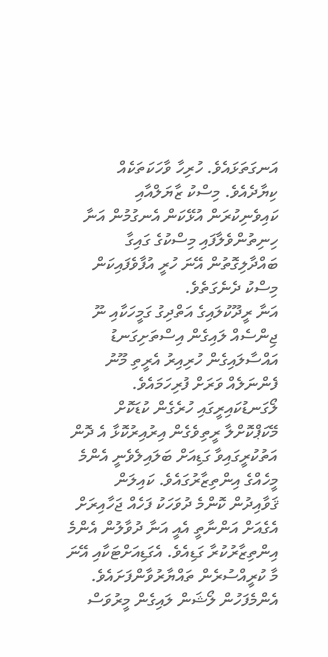އަނގަތަޅައެވެ. ހުރިހާ ވާހަކަތަކެއް ކިޔާދެއެވެ. މިސްކު ޒާޔަލްއާއި ކައިވެނިކުރަން އުޅޭކަން އެނގުމުން އަނާ ހިނިތުންވެލާފައި މިސްކުގެ ގައިގާ ބައްދާލިގޮތުން އޭނަ ހުރީ އުފާވެފައިކަން މިސްކު ދެނެގަތެވެ.
އަނާ ރީދޫކުލައިގެ އަތްދިގު ގަމީހަކާއި ނޫ ޖިންސެއް ލައިގެން އިސްތަށިގަނޑު އައްސާލައިގެން ހުރިއިރު އެރީތި މޫނު ފެންނަލެއް ވަރަށް ފުރިހަމައެވެ. ލޯގަނޑުކައިރީގައި ހުރެގެން ކުޑަކޮށް މޭކަޕްކޮށްލާ ރީތިވެގެން އިރުއިރުކޮޅާ އެ ދޮން އަތުކުރީގައިވާ ގަޑިއަށް ބަލައިލެވެނީ އެންމެ މީހެއްގެ އިންތިޒާރުގައެވެ. ކައިލަން ޤަވާއިދުން ކޮންމެ ދުވަހަކު ފަހެއް ޖަހާއިރަށް އެގެއަށް އަންނާތީ އެއީ އަނާ ދުވާލުން އެންމެ އިންތިޒާރުކުރާ ގަޑިއެވެ. އެގަޑިއަށްޓަކާއި އޭނަ މާ ކުރީއްސުރެން ތައްޔާރުވާންފަށައެވެ. އެންމެފަހުން ލޯޝަން ލައިގެން މީރުވަސް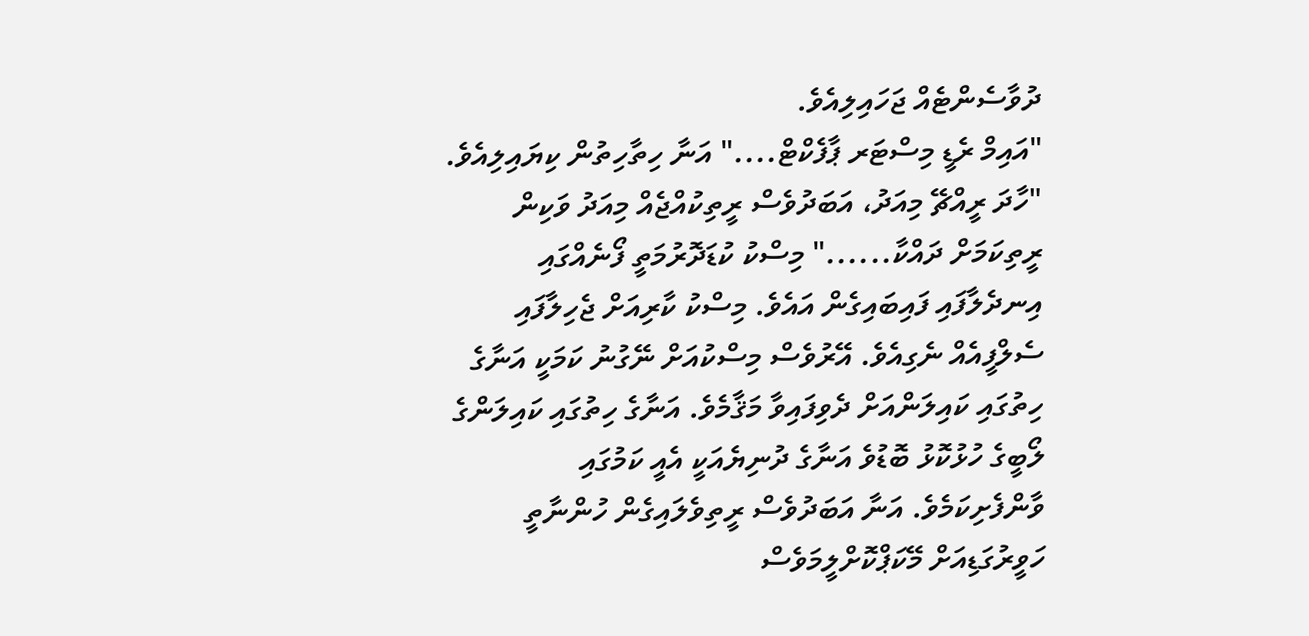ދުވާސެންޓެއް ޖަހައިލިއެވެ.
"އައިމް ރެޑީ މިސްޓަރ ޕާފެކްޓް...." އަނާ ހިތާހިތުން ކިޔައިލިއެވެ.
"ހާދަ ރީއްޗޭ މިއަދު، އަބަދުވެސް ރީތިކުއްޖެއް މިއަދު ވަކިން ރީތިކަމަށް ދައްކާ......" މިސްކު ކުޑަދޮރުމަތީ ފޯނެއްގައި އިނދެލާފައި ފައިބައިގެން އައެވެ. މިސްކު ކާރިއަށް ޖެހިލާފައި ސެލްފީއެއް ނެގިއެވެ. އޭރުވެސް މިސްކުއަށް ނޭގުނު ކަމަކީ އަނާގެ ހިތުގައި ކައިލަންއަށް ދެވިފައިވާ މަޤާމެވެ. އަނާގެ ހިތުގައި ކައިލަންގެ ލޯބީގެ ހުޅުކޮޅު ބޮޑުވެ އަނާގެ ދުނިޔެއަކީ އެއީ ކަމުގައި ވާންފެށިކަމެވެ. އަނާ އަބަދުވެސް ރީތިވެލައިގެން ހުންނާތީ ހަވީރުގަޑިއަށް މޭކަޕްކޮށްލީމަވެސް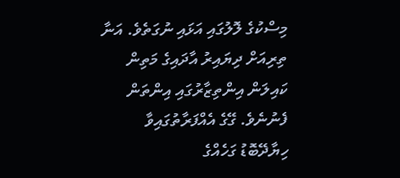މިސްކުގެ ލޮލުގައި އަޅައި ނުގަތެވެ. އަނާ ތިރިއަށް ދިޔައިރު އާދައިގެ މަތިން ކައިލަން އިންތިޒާރުގައި އިންތަން ފެނުނެވެ. ގޭގެ އެއްފަރާތުގައިވާ ހިޔާދޭބޮޑު ގަހެއްގެ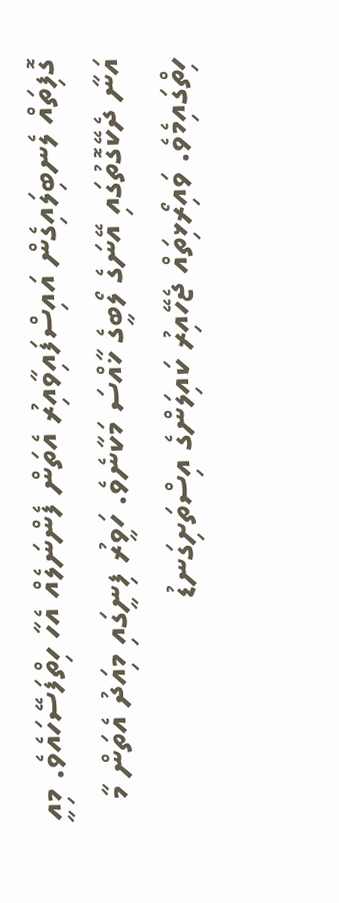ގޮފިތައް ލެނބިލައިގެން އައިސްފައިވާއިރު އެތަން ފެންނަލެއް އެހާ ހިތްފަސޭހައެވެ. މިއީ އަނާ ދެކޭގޮތުގައި އޭނަގެ ލޯބީގެ ޚާއްސަ މަކާނެވެ. ހަވީރު ފިނީގައި މިއަދު އެތަން މާ ހިތްގައިމެވެ. ވައިރޯޅިތައް ޖެހޭއިރު ކައިލަންގެ އިސްތަށިގަނޑު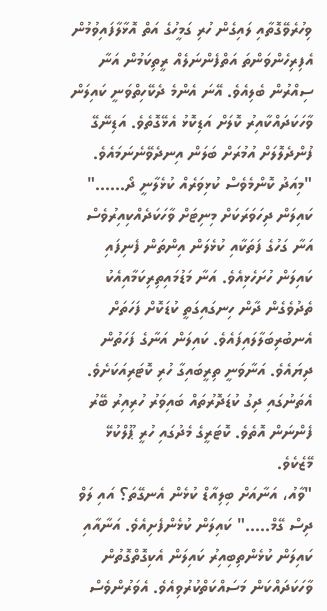ވިހުރެވޭގޮތާއި ލައިގެން ހުރި ގަމީހުގެ އަތް އޮޅާލާފައިވުމުން އެފިރިހެންވަންތަ އަތްފެންނަލެއް ރީތިކަމުން އަނާ ސިއްރުން ބެލިއެވެ. އޭނަ އެންމެ ދެކޭހިތްވަނީ ކައިލަން ވާހަކަދައްކާއިރު ކޮލަށް އަޑިކޮޅު އެޅޭގޮތެވެ. އަޑިނޭގޭ ފުންދެލޮލަށް އުމުރަށް ބަލަން އިނދެވޭނެނަމައެވެ.
"މިއަދު ކޮންމެވެސް ކުޅިވަރެއް ކުޅެލާނީ ދޯ......" ކައިލަން ދިހަވަރަކަށް މިނިޓަށް ވާހަކަދެއްކިއިރުވެސް އަނާ ގަހުގެ ފަތަކާއި ކުޅެލަން އިންތަން ފެނިފައި ކައިލަން ހުށަހެޅިއެވެ. އަނާ މަޑުމައިތިރިކަމާއިއެކު ތެދުވެގެން ދާން ހިނގައިގަތީ ކުޑަކޮށް ފަހަތަށް އެނބުރިބަލާލައިފައެވެ. ކައިލަން އަނާގެ ފަހަތުން ދިޔައެވެ. އަނާވަނީ ތިރީބައިގާ ހުރި ކޮޓަރިއަކަށެވެ. އެތަނުގައި ދިގު ކުޑަދޮރުތައް ބައިވަރު ހުރިއިރު ބޭރު ފެންނަން އޮތެވެ. ކޮޓަރީގެ މެދުގައި ހުރީ ޕޫލްކުޅޭ މޭޒެކެވެ.
"ވާއު، އަނާއަށް ބިލިއާޑް ކުޅެން އެނގޭތަ؟ އައި ލަވް ދިސް ގޭމް....." ކައިލަން ކުޅެންފެށިއެވެ. އަނާއާއި ކައިލަން ކުޅެންތިބިއިރު ކައިލަން އެކިގޮތްގޮތުން ވާހަކަދައްކަން މަސައްކަތްކުރުވިއެވެ. އެވަރުންވެސް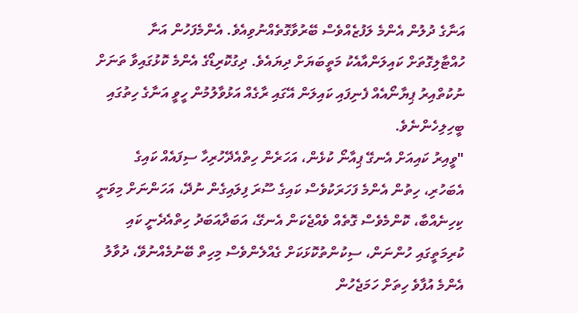އަނާގެ ދުލުން އެންމެ ލަފުޒެއްވެސް ބޭރުވާގޮތެއްނުވިއެވެ. އެންމެފަހުން އަނާ ހުއްޓާލިގޮތަށް ކައިލަންއާއެކު މަތީބަޔަށް ދިޔައެވެ. ދިގުކޮރިޑޯގެ އެންމެ ކޮޅުގައިވާ ތަނަށް ނުކުތްއިރު ޕިޔާނޯއެއް ފެނިފައި ކައިލަން އޭގައި ރާގެއް އަޅުވާލުމުން ހީވީ އަނާގެ ހިތުގައި ބީހިލިހެންނެވެ.
"ވީއިރު ކައިއަށް އެނގޭ ޕިއާނޯ ކުޅެން، އަހަރެން ހިތްއެދޭހުރިހާ ސިފައެއް ކައިގެ އެބަހުރި، ހިތުން އެންމެ ފަހަރަކުވެސް ކައިގެ ސޫރަ ފިލައިގެން ނުދޭ، އަހަންނަށް މިވަނީ ކިހިނެއްބާ، ކޮންމެވެސް ގޮތެއް ވެއްޖެކަން އެނގޭ، އަބަދާއަބަދު ހިތްއެދެނީ ކައި ކުރިމަތީގައި ހުންނަން، ސިކުންތުކޮޅަކަށް ގެއްލެންވެސް މިހިތް ބޭނުމެއްނުވޭ، ދުވާލު އެންމެ އުފާވެ ހިތަށް ހަމަޖެހުން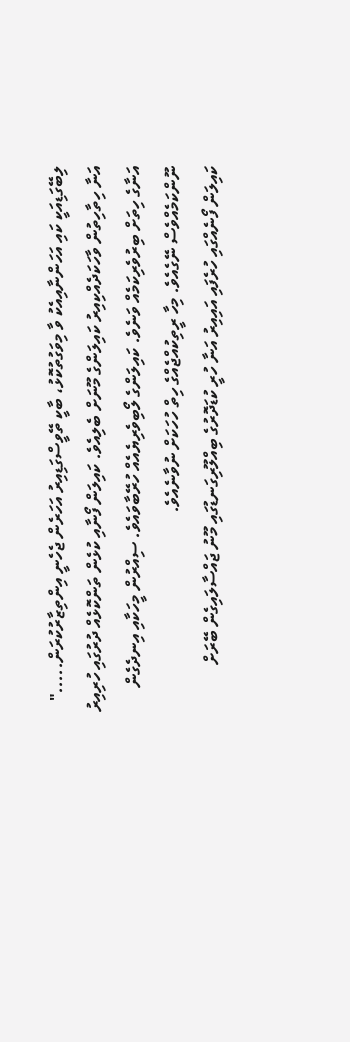ލިބޭގަޑިއަކީ ކައި އަހަންނާއިއެކު ވާ މިވަގުތުކޮޅު، ބާކީ ތޭވީސްގަޑިއިރު އަހަރެން ޖެހެނީ އިންތިޒާރުކުރަން....." އަނާ ހިތާހިތުން ވާހަކަދެއްކިއިރު ކައިލަންގެ މޫނަށް ބެލިއެވެ. ކައިލަން ފޯނާއި ކުޅެން ތަންކޮޅެއް ދުރުގައި ހުރިއިރު އަނާގެ ހިތަށް ބިރުވެރިކަމެއް ވަނެވެ. ކައިލަންގެ ލޯބިވެރިޔެއެއް ހުރޭބާވައެވެ. ސިއްރުން މީހަކާއި އިނދެގެން ނޫންކަމެއްވެސް ނޭގެއެވެ. މިހާ ރީތިކުއްޖެއްގެ ހިތް ހުހަކަށް ނުވާނެއެވެ.
ކައިލަން ފޯނެއްގައި ހުރެފައި އައިއިރު އަނާ ހުރީ ކުޑަދޮރުގެ ބިއްލޫރިގަނޑުގައި މޫނު ޖައްސާލައިގެން ބޭރަށް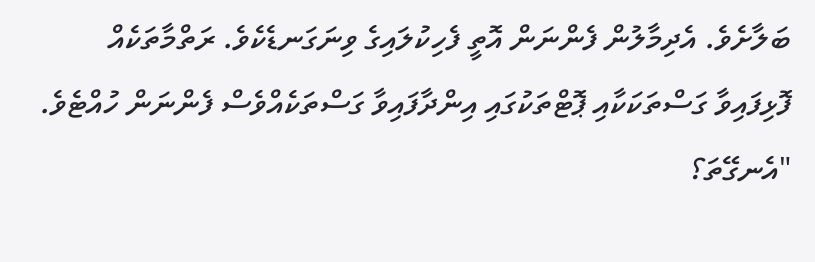ބަލާށެވެ. އެދިމާލުން ފެންނަން އޮތީ ފެހިކުލައިގެ ވިނަގަނޑެކެވެ. ރަތްމާތަކެއް ފޮޅިފައިވާ ގަސްތަކަކާއި ޕޮޓްތަކުގައި އިންދާފައިވާ ގަސްތަކެއްވެސް ފެންނަން ހުއްޓެވެ.
"އެނގޭތަ؟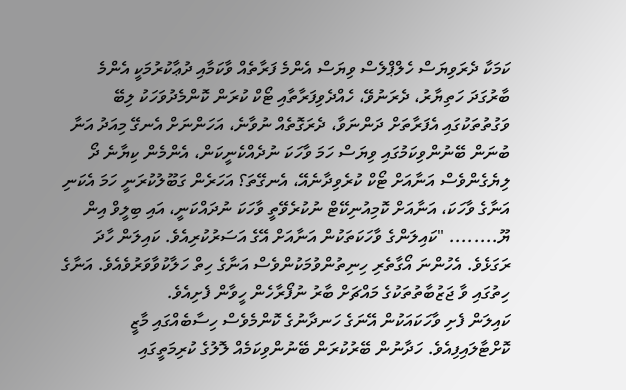ކަމަކާ ދެރަވިޔަސް ހެލްޕްލެސް ވިޔަސް އެންމެ ފަރާތެއް ވާކަމާއި ދުޢާކުރުމަކީ އެންމެ ބާރުގަދަ ހަތިޔާރު، ދެރަނުވޭ، ހެއްދެވިފަރާތާއި ޓޯކް ކުރަން ކޮންމެދުވަހަކު ލިބޭ ވަގުތުތަކުގައި އެފަރާތަށް ދަންނަވާ، ދެރަގޮތެއް ނުވާނެ، އަހަންނަށް އެނގޭ މިއަދު އަނާ ބުނަން ބޭނުންވިކަމުގައި ވިޔަސް ހަމަ ވާހަކަ ނުދެއްކެނީކަން، އެންމެން ކިޔާނެ ދޯ ލިޔެގެންވެސް އަނާއަށް ޓޯކް ކުރެވިދާނެއޭ، އެނގޭތަ؟ އަހަރެން ގަބޫލުކުރަނީ ހަމަ އެކަނި އަނާގެ ވާހަކަ، އަނާއަށް ކޮމިއުނިކޭޓް ނުކުރެވޭތީ ވާހަކަ ނުދައްކަނީ، އައި ބިލީވް އިން ޔޫ........ "ކައިލަންގެ ވާހަކަތަކުން އަނާއަށް އޭގެ އަސަރުކުރިއެވެ. ކައިލަން ހާދަ ރަގަޅެވެ. އެހުންނަ އޯގާތެރި ހިނިތުންވުމަކުންވެސް އަނާގެ ހިތް ހަލާކުވާވަރުވެއެވެ. އަނާގެ ހިތުގައި ވާ ޖަޒުބާތުތަކުގެ މައްޗަށް ބާރު ނުފޯރާހެން ހީވާން ފެށިއެވެ.
ކައިލަން ފެށި ވާހަކައަކުން އޭނަގެ ހަނދާނުގެ ކޮންމެވެސް ހިސާބެއްގައި މާޒީ ކޮށްޓާލައިފިއެވެ. ހަދާނުން ބޭރުކުރަން ބޭނުންވިކަމެއް ލޮލުގެ ކުރިމަތީގައި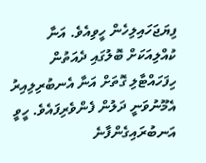ފިޔަޖަހައިލިހެން ހީވިއެވެ. އަނާ ކުއްލިއަކަށް ބޮލުގައި ދެއަތުން ހިފަހައްޓާލި ގޮތަށް އަނާ އެނބުރިލިއިރު އެމޫނުވަނީ ދަލުން ފެންވެރިފައެވެ. ހީވީ އަނބުރައިގެންފާނެ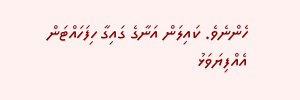ހެންނެވެ. ކައިލަން އަނާގެ ގައިގާ ހިފަހައްޓަން އެއްފިޔަވަޅު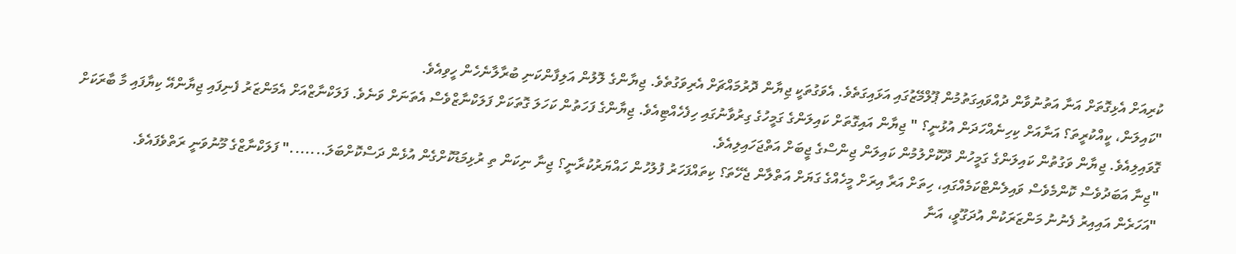ކުރިއަށް އެޅިގޮތަށް އަނާ އަތުނުވާން ދުއްވައިގަތުމުން ޕޫލްމޭޒުގައި އަޅައިގަތެވެ. އެވަގުތަކީ ޖިޔާން ދޮރުމައްޗަށް އެރިވަގުތެވެ. ޖިޔާންގެ ލޮލުން އަލިފާންކަނި ބުރާލާނެހެން ހީވިއެވެ.
"ކައިލަން، ކީއްކުރީތަ؟ އަނާއަށް ކިހިނެއްހަދަން އުޅުނީ؟ " ޖިޔާން އައިގޮތަށް ކައިލަންގެ ގަމީހުގެ ގިރުވާނުގައި ހިފެހެއްޓިއެވެ. ޖިޔާންގެ ފަހަތުން ކަހަލަ ގޮތަކަށް ފަލަކްނާޒްވެސް އެތަނަށް ވަނެވެ. ފަލަކްނާޒްއަށް އެމަންޒަރު ފެނިފައި ޖިޔާންއޭ ކިޔާފައި މާ ބާރަކަށް ގޮވައިލިއެވެ. ޖިޔާން ވަގުތުން ކައިލަންގެ ގަމީހުން ދޫކޮށްލުމުން ކައިލަން ޖިންސްގެ ޖީބަށް އަތްޖަހައިލިއެވެ.
"ޖިނާ އަބަދުވެސް ކޮންމެވެސް ވައިލެންޓްކަމެއްގައި، ހިތަށް އަރާ އިރަށް މީހެއްގެ ގަޔަށް އަތްލާން ޖެހޭތަ؟ ކިތައްފަހަރު ފުލުހުން ހައްޔަރުކުރާނީ؟ ޖިނާ ނިކަން ތި ރުޅިމަޑުކޮށްގެން އުޅެން ދަސްކޮށްބަލަ......." ފަލަކްނާޒްގެ މޫނުވަނީ ރަތްވެފައެވެ.
"އަހަރެން އައިއިރު ފެނުނު މަންޒަރަކުން އުދަގޫވީ، އަނާ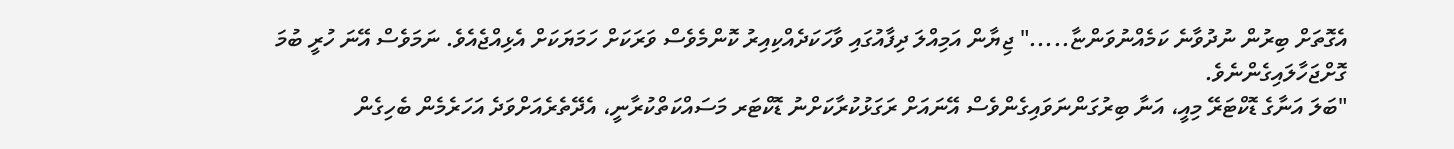އެގޮތަށް ބިރުން ނުދުވާނެ ކަމެއްނުވަންޏާ....." ޖިޔާން އަމިއްލަ ދިފާއުގައި ވާހަކަދެއްކިއިރު ކޮންމެވެސް ވަރަކަށް ހަމަޔަކަށް އެޅިއްޖެއެވެ. ނަމަވެސް އޭނަ ހުރީ ބުމަ ގޮށްޖަހާލައިގެންނެވެ.
"ބަލަ އަނާގެ ޑޮކްޓަރޭ މިއީ، އަނާ ބިރުގަންނަވައިގެންވެސް އޭނައަށް ރަގަޅުކުރާކަށްނު ޑޮކްޓަރ މަސައްކަތްކުރާނީ، އެދޭތެރެއަށްވަދެ އަހަރެމެން ބެހިގެން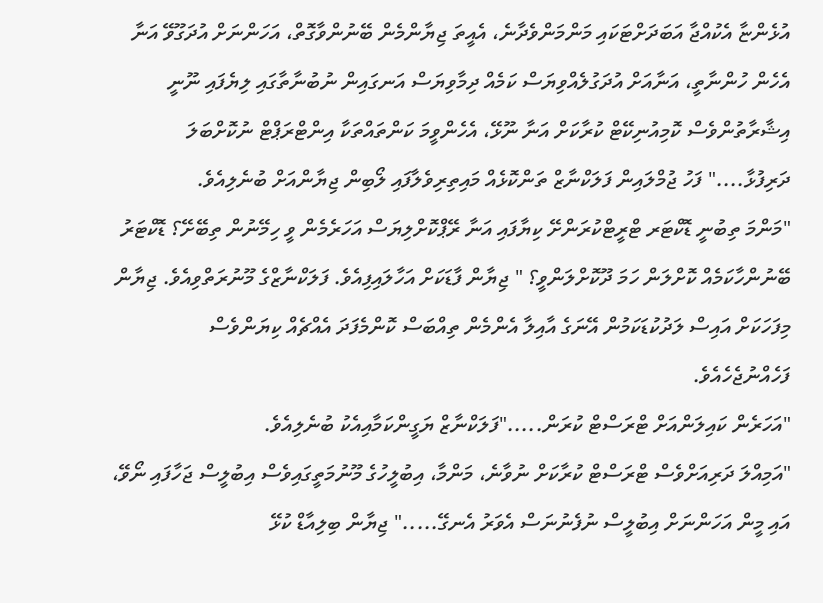އުޅެންޏާ އެކުއްޖާ އަބަދަށްޓަކައި މަންމަންވެދާނެ، އެއީތަ ޖިޔާންމެން ބޭނުންވާގޮތް، އަހަންނަށް އުދަގޫވޭ އަނާ އެހެން ހުންނާތީ، އަނާއަށް އުދަގުލެއްވިޔަސް ކަމެއް ދިމާވިޔަސް އަނގައިން ނުބުނާތާގައި ލިޔެފައި ނޫނީ އިޝާރާތުންވެސް ކޮމިއުނިކޭޓް ކުރާކަށް އަނާ ނޫޅޭ، އެހެންވީމަ ކަންތައްތަކާ އިންޓްރަޕްޓް ނުކޮށްބަލަ ދަރިފުޅާ...." ފަހު ޖުމްލައިން ފަލަކްނާޒް ތަންކޮޅެއް މައިތިރިވެލާފައި ލޯބިން ޖިޔާންއަށް ބުނެލިއެވެ.
"މަންމަ ތިބުނީ ޑޮކްޓަރ ޓްރީޓްކުރަންށޭ ކިޔާފައި އަނާ ރޭޕްކޮށްލިޔަސް އަހަރެމެން ވީ ހިމޭނުން ތިބޭށޭ؟ ޑޮކްޓަރު ބޭނުންހާކަމެއް ކޮށްލަން ހަމަ ދޫކޮށްލަންވީ؟ " ޖިޔާން ފާޑަކަށް އަހާލައިފިއެވެ. ފަލަކްނާޒްގެ މޫނުރަތްވިއެވެ. ޖިޔާން މިފަހަކަށް އައިސް ލަދުކުޑަކަމުން އޭނަގެ އާއިލާ އެންމެން ތިއްބަސް ކޮންމެފަދަ އެއްޗެއް ކިޔަންވެސް ފަހެއްނުޖެހެއެވެ.
"އަހަރެން ކައިލަންއަށް ޓްރަސްޓް ކުރަން....."ފަލަކްނާޒް ޔަގީންކަމާއިއެކު ބުނެލިއެވެ.
"އަމިއްލަ ދަރިއަށްވެސް ޓްރަސްޓް ކުރާކަށް ނުވާނެ، މަންމާ، އިބުލީހުގެ މޫނުމަތީގައިވެސް އިބުލީސް ޖަހާފައި ނޯވޭ، އައި މީން އަހަންނަށް އިބުލީސް ނުފެނުނަސް އެވަރު އެނގޭ....." ޖިޔާން ބިލިއާޑް ކުޅޭ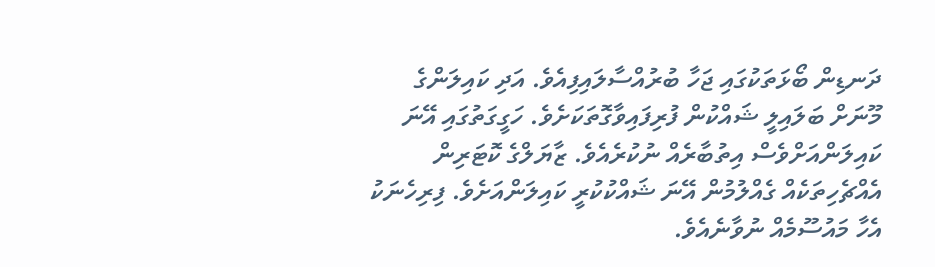ދަނޑިން ބޯޅަތަކުގައި ޖަހާ ބުރުއްސާލައިފިއެވެ. އަދި ކައިލަންގެ މޫނަށް ބަލައިލީ ޝައްކުން ފުރިފައިވާގޮތަކަށެވެ. ހަގީގަތުގައި އޭނަ ކައިލަންއަށްވެސް އިތުބާރެއް ނުކުރެއެވެ. ޒާޔަލްގެ ކޮޓަރިން އެއްޗެހިތަކެއް ގެއްލުމުން އޭނަ ޝައްކުކުރީ ކައިލަންއަށެވެ. ފިރިހެނަކު އެހާ މައުސޫމެއް ނުވާނެއެވެ.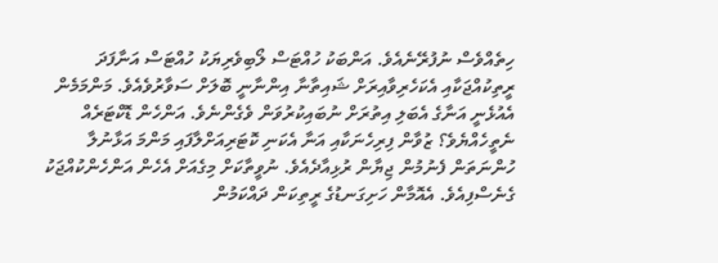ހިތެއްވެސް ނުފުރޭނެއެވެ. އަންބަކު ހުއްޓަސް ލޯބިވެރިޔަކު ހުއްޓަސް އަނާފަދަ ރީތިކުއްޖަކާއި އެކަހެރިވާއިރަށް ޝައިތާނާ އިންނާނީ ބޮލަށް ސަވާރުވެއެވެ. މަންމަމެން އެއުޅެނީ އަނާގެ އެބަލި އިތުރަށް ނުބައިކުރުވަން ވެގެންނެވެ. އަންހެން ޑޮކްޓަރެއް ނެތީހެއްޔެވެ؟ ޒުވާން ފިރިހެނަކާއި އަނާ އެކަނި ކޮޓަރިއަށްލާފައި މަންމަ އަޅާނުލާ ހުންނަތަން ފެނުމުން ޖިޔާން ރުޅިއާދެއެވެ. ނުވީތާކަށް މިގެއަށް އެހެން އަންހެންކުއްޖަކު ގެނެސްފިއެވެ. އެއޮމާން ހަށިގަނޑުގެ ރީތިކަން ދައްކަމުން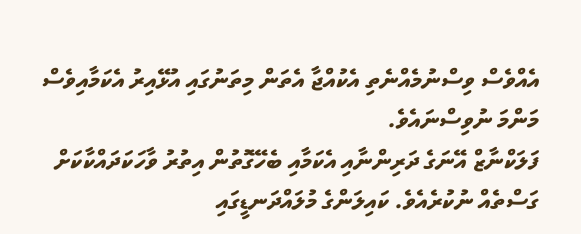އެއްވެސް ވިސްނުމެއްނެތި އެކުއްޖާ އެތަން މިތަނުގައި އުޅޭއިރު އެކަމާއިވެސް މަންމަ ނުވިސްނައެވެ.
ފަލަކްނާޒް އޭނަގެ ދަރިންނާއި އެކަމާއި ބެހޭގޮތުން އިތުރު ވާހަކަދައްކާކަށް ގަސްތެއް ނުކުރެއެވެ. ކައިލަންގެ މުލައްދަނޑީގައި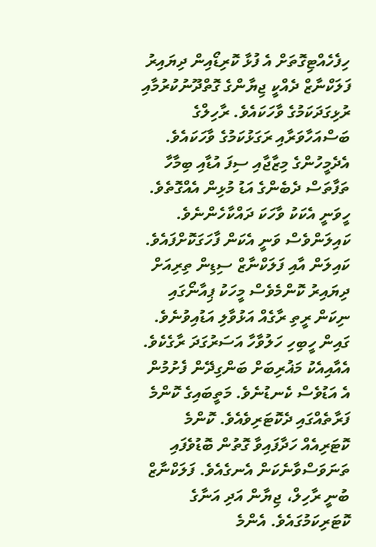ހިފެހެއްޓިގޮތަށް އެ ފުޅާ ކޮރިޑޯއިން ދިޔައިރު ފަލަކްނާޒް ދެއްކީ ޖިޔާންގެ ގޮތްދޫނުކުރުމާއި ރުޅިގަދަކަމުގެ ވާހަކައެވެ. ރާހިލްގެ ބަސްއަހާވަރާއި ރަގަޅުކަމުގެ ވާހަކައެވެ. އެދެމީހުންގެ މިޒާޖާއި ސިފަ އުޑާއި ބިމާހާ ތަފާތަސް ދެބެންގެ އަޑު މުޅިން އެއްގޮތެވެ. ހީވަނީ އެކަކު ވާހަކަ ދައްކާހެންނެވެ. ކައިލަންވެސް ވަނީ އެކަން ފާހަގަކޮށްފައެވެ.
ކައިލަން އާއި ފަލަކްނާޒް ސިޑިން ތިރިއަށް ދިޔައިރު ކޮންމެވެސް މީހަކު ޕިއާނޯގައި ނިކަން ރީތި ރާގެއް އަޅުވާލި އަޑުއިވުނެވެ. ގައިން ހީބިހި ހަލުވާހާ އަސަރުގަދަ ރާގެކެވެ. އެއާއިއެކު މަޣުރިބަށް ބަންގިދޭން ފެށުމުން އެ އަޑުވެސް ކެނޑުނެވެ. މަތީބައިގެ ކޮންމެ ފަރާތެއްގައި ދެކޮޓަރިވެއެވެ. ކޮންމެ ކޮޓަރިއެއް ހަދާފައިވާ ގޮތުން ބޮޑުވެފައި ތަނަވަސްވާނެކަން އެނގެއެވެ. ފަލަކްނާޒް ބުނީ ރާހިލް، ޖިޔާން އަދި އަނާގެ ކޮޓަރިކަމުގައެވެ. އެންމެ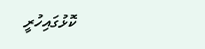ކޮޅުގައިހުރީ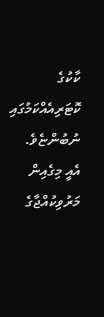ކާކުގެ ކޮޓަރިއެއްކަމުގައި ނުބުންޏެވެ. އެއީ މިގެއިން މަރުވިކުއްޖާގެ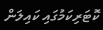ކޮޓަރިކަމުގައި ކައިލަން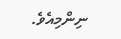ނިންމިއެވެ.